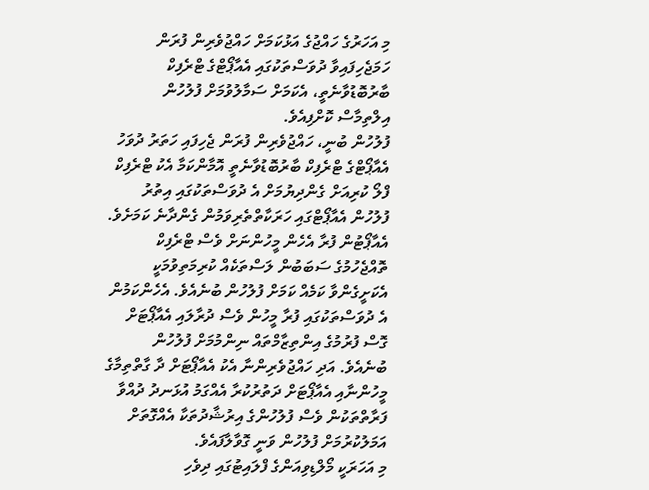މި އަހަރުގެ ހައްޖުގެ އަޅުކަމަށް ހައްޖުވެރިން ފުރަން ހަމަޖެހިފައިވާ ދުވަސްތަކުގައި އެއާޕޯޓްގެ ޓްރެފިކް ބާރުބޮޑުވާނެތީ، އެކަމަށް ސަމާލުވުމަށް ފުލުހުން އިލްތިމާސް ކޮށްފިއެވެ.
ފުލުހުން ބުނީ، ހައްޖުވެރިން ފުރަން ޖެހިފައި ހަތަރު ދުވަހު އެއާޕޯޓްގެ ޓްރެފިކް ބާރުބޮޑުވާނެތީ އޮމާންކަމާ އެކު ޓްރެފިކް ފްލޯ ކުރިއަށް ގެންދިޔުމަށް އެ ދުވަސްތަކުގައި އިތުރު ފުލުހުން އެއާޕޯޓްގައި ހަރަކާތްތެރިވަމުން ގެންދާނެ ކަމަށެވެ.
އެއާޕޯޓުން ފުރާ އެހެން މީހުންނަށް ވެސް ޓްރެފިކް ތޮއްޖެހުމުގެ ސަބަބުން ލަސްތަކެއް ކުރިމަތިވުމަކީ އެކަށީގެންވާ ކަމެއް ކަމަށް ފުލުހުން ބުނެއެވެ. އެހެންކަމުން އެ ދުވަސްތަކުގައި ފުރާ މީހުން ވެސް ދުރާލައި އެއާޕޯޓަށް ގޮސް ފުރުމުގެ އިންތިޒާމްތައް ނިންމުމަށް ފުލުހުން ބުނެއެވެ. އަދި ހައްޖުވެރިންނާ އެކު އެއާޕޯޓަށް ދާ ގާތްތިމާގެ މީހުންނާއި އެއާޕޯޓަށް ދަތުރުކުރާ އެއްގަމު އުޅަނދު ދުއްވާ ފަރާތްތަކުން ވެސް ފުލުހުންގެ އިރުޝާދުތަކާ އެއްގޮތަށް އަމަލުކުރުމަށް ފުލުހުން ވަނީ ގޮވާލާފައެވެ.
މި އަހަރަކީ މޯލްޑިވިއަންގެ ފްލައިޓުގައި ދިވެހި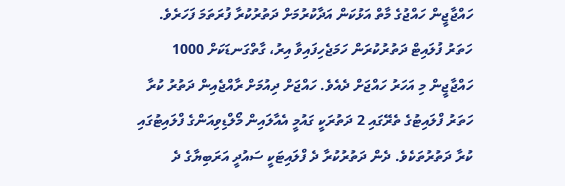ހައްޖާޖީން ހައްޖުގެ މާތް އަޅުކަން އަދާކުރުމަށް ދަތުރުކުރާ ފުރަތަމަ ފަހަރެވެ. ހަތަރު ފުލައިޓް ދަތުރުކުރަން ހަމަޖެހިފައިވާ އިރު، ގާތްގަނޑަކަށް 1000 ހައްޖާޖީން މި އަހަރު ހައްޖަށް ދެއެވެ. ހައްޖަށް ދިއުމަށް ރާއްޖެއިން ދަތުރު ކުރާ ހަތަރު ފްލައިޓުގެ ތެރޭގައި 2 ދަތުރަކީ ގައުމީ އެއާލައިން މޯލްޑިވިއަންގެ ފްލައިޓުގައި ކުރާ ދަތުރުތަކެވެ. ދެން ދަތުރުކުރާ ދެ ފްލައިޓަކީ ސައުދީ އަރަބިޔާގެ ދެ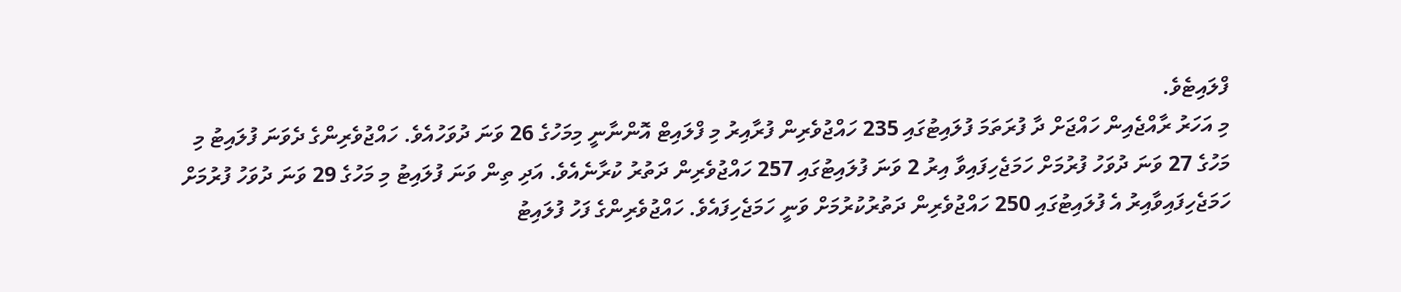ފްލައިޓެވެ.
މި އަހަރު ރާއްޖެއިން ހައްޖަށް ދާ ފުރަތަމަ ފުލައިޓުގައި 235 ހައްޖުވެރިން ފުރާއިރު މި ފްލައިޓް އޮންނާނީ މިމަހުގެ 26 ވަނަ ދުވަހުއެވެ. ހައްޖުވެރިންގެ ދެވަނަ ފުލައިޓު މި މަހުގެ 27 ވަނަ ދުވަހު ފުރުމަށް ހަމަޖެހިފައިވާ އިރު 2 ވަނަ ފުލައިޓުގައި 257 ހައްޖުވެރިން ދަތުރު ކުރާނެއެވެ. އަދި ތިން ވަނަ ފުލައިޓު މި މަހުގެ 29 ވަނަ ދުވަހު ފުރުމަށް ހަމަޖެހިފައިވާއިރު އެ ފުލައިޓުގައި 250 ހައްޖުވެރިން ދަތުރުކުރުމަށް ވަނީ ހަމަޖެހިފައެވެ. ހައްޖުވެރިންގެ ފަހު ފުލައިޓު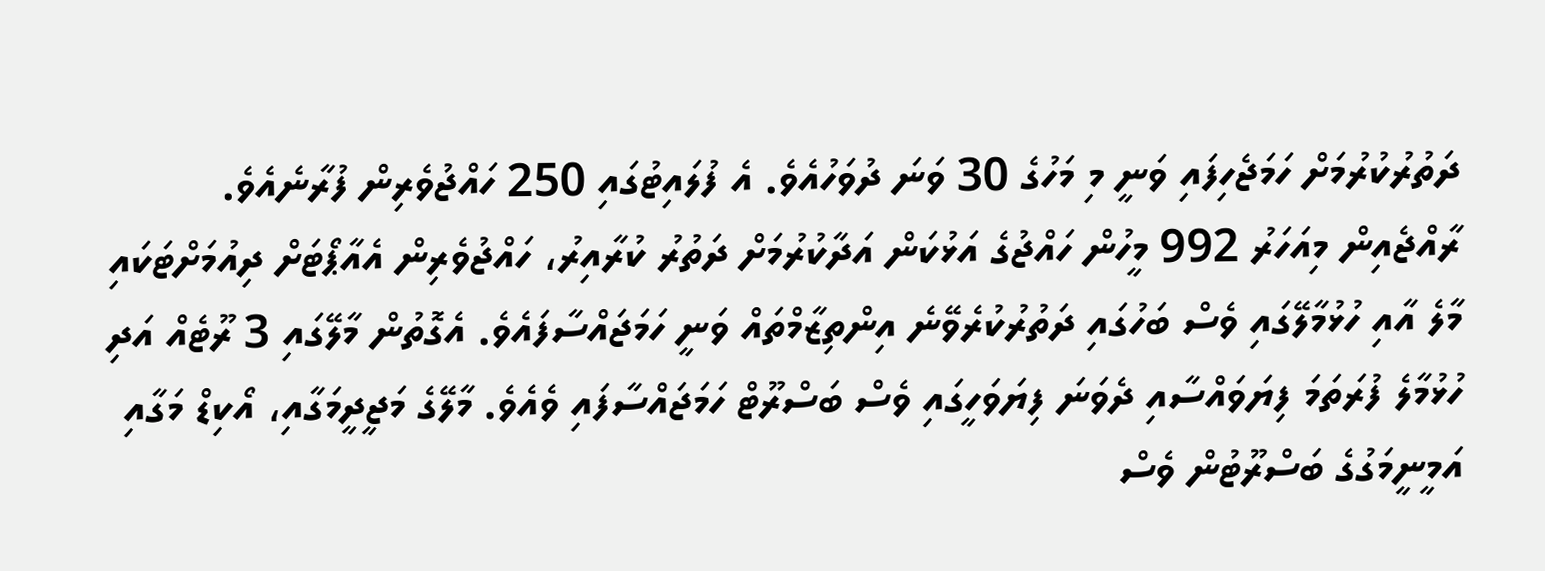ދަތުރުކުރުމަށް ހަމަޖެހިފައި ވަނީ މި މަހުގެ 30 ވަނަ ދުވަހުއެވެ. އެ ފުލައިޓުގައި 250 ހައްޖުވެރިން ފުރާނެއެވެ.
ރާއްޖެއިން މިއަހަރު 992 މީހުން ހައްޖުގެ އަޅުކަން އަދާކުރުމަށް ދަތުރު ކުރާއިރު، ހައްޖުވެރިން އެއާޕޯޓަށް ދިއުމަށްޓަކައި މާލެ އާއި ހުޅުމާލޭގައި ވެސް ބަހުގައި ދަތުރުކުރެވޭނެ އިންތިޒާމްތައް ވަނީ ހަމަޖައްސާފައެވެ. އެގޮތުން މާލޭގައި 3 ރޫޓެއް އަދި ހުޅުމާލެ ފުރަތަމަ ފިޔަވައްސާއި ދެވަނަ ފިޔަވަހީގައި ވެސް ބަސްރޫޓް ހަމަޖައްސާފައި ވެއެވެ. މާލޭގެ މަޖީދީމަގާއި، އޯކިޑް މަގާއި އަމީނީމަގުގެ ބަސްރޫޓުން ވެސް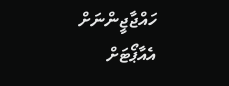ހައްޖާޖީންނަށް އެއާޕޯޓަށް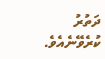ދަތުރު ކުރެވޭނެއެވެ.